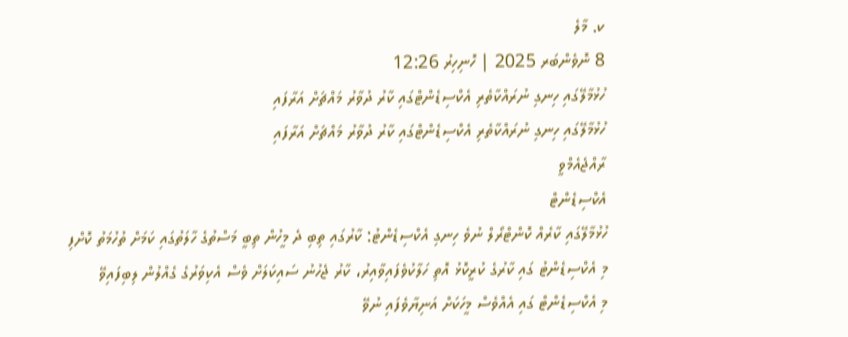ކ. މާލެ
8 ނޮވެންބަރ 2025 | ހޮނިހިރު 12:26
ހުޅުމާލޭގައި ހިނގި ނުރައްކާތެރި އެކްސިޑެންޓްގައި ކާރު ދުވާރު މައްޗަށް އަރާފައި
ހުޅުމާލޭގައި ހިނގި ނުރައްކާތެރި އެކްސިޑެންޓްގައި ކާރު ދުވާރު މައްޗަށް އަރާފައި
ރާއްޖެއެމްވީ
އެކްސިޑެންޓް
ހުޅުމާލޭގައި ކާރެއް ކޮންޓްރޯލް ނުވެ ހިނގި އެކްސިޑެންޓު: ކާރުގައި ތިބި ދެ މީހުން ތިބީ މަސްތުގެ ހާލަތުގައި ކަމަށް ތުހުމަތު ކޮށްފި
މި އެކްސިޑެންޓު ގައި ކާރުގެ ކުރީކޮޅު އޮތި ހަލާކުވެފައިވާއިރު، ކާރު ޖެހުނު ސައިކަލަށް ވެސް އެކިވަރުގެ ގެއްލުން ލިބިފައިވޭ
މި އެކްސިޑެންޓް ގައި އެއްވެސް މީހަކަށް އަނިޔާވެފައި ނުވޭ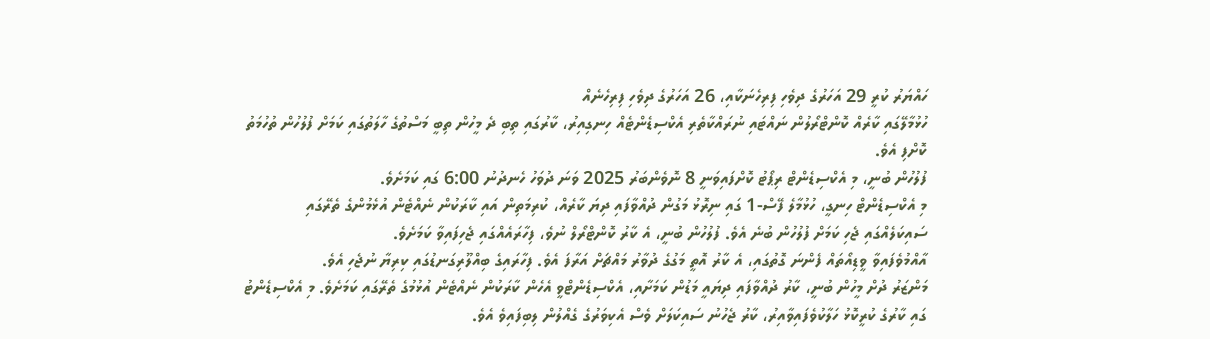ހައްޔަރު ކުރީ 29 އަހަރުގެ ދިވެހި ފިރިހެނަކާއި، 26 އަހަރުގެ ދިވެހި ފިރިހެނެއް
ހުޅުމާލޭގައި ކާރެއް ކޮންޓްރޯލުން ނައްޓައި ނުރައްކާތެރި އެކްސިޑެންޓެއް ހިނގިއިރު، ކާރުގައި ތިބި ދެ މީހުން ތިބީ މަސްތުގެ ހާލަތުގައި ކަމަށް ފުލުހުން ތުހުމަތު ކޮށްފި އެވެ.
ފުލުހުން ބުނީ، މި އެކްސިޑެންޓް ރިޕޯޓު ކޮށްފައިވަނީ 8 ނޮވެންބަރު 2025 ވަނަ ދުވަހު ހެނދުނު 6:00 ގައި ކަމަށެވެ.
މި އެކްސިޑެންޓް ހިނގީ، ހުޅުމާލެ ފޭސް-1 ގައި ނިރޮޅު މަގުން ދުއްވާފައި ދިޔަ ކާރެއް، ކުރިމަތިން އައި ކާރަކުން ނެއްޓެން އުޅެމުންގެ ތެރޭގައި ސައިކަލެއްގައި ޖެހި ކަމަށް ފުލުހުން ބުނެ އެވެ. ފުލުހުން ބުނީ، އެ ކާރު ކޮންޓްރޯލް ނުވެ، ފިހާރައެއްގައި ޖެހިފައިވާ ކަމަށެވެ.
އާއްމުވެފައިވާ ވީޑިއޯތައް ފެންނަ ގޮތުގައި، އެ ކާރު އޮތީ މަގުގެ ދުވާރު މައްޗަށް އަރާފަ އެވެ. ފިހާރައިގެ ބިއްލޫރިގަނޑުގައި ކިރިޔާ ނުޖެހި އެވެ.
މަންޒަރު ދުށް މީހުން ބުނީ، ކާރު ދުއްވާފައި ދިޔައީ މަޑުން ކަމަށާއި، އެކްސިޑެންޓްވީ އެހެން ކާރަކުން ނެއްޓެން އުޅުމުގެ ތެރޭގައި ކަމަށެވެ. މި އެކްސިޑެންޓު ގައި ކާރުގެ ކުރީކޮޅު ހަލާކުވެފައިވާއިރު، ކާރު ޖެހުނު ސައިކަލަށް ވެސް އެކިވަރުގެ ގެއްލުން ލިބިފައިވެ އެވެ.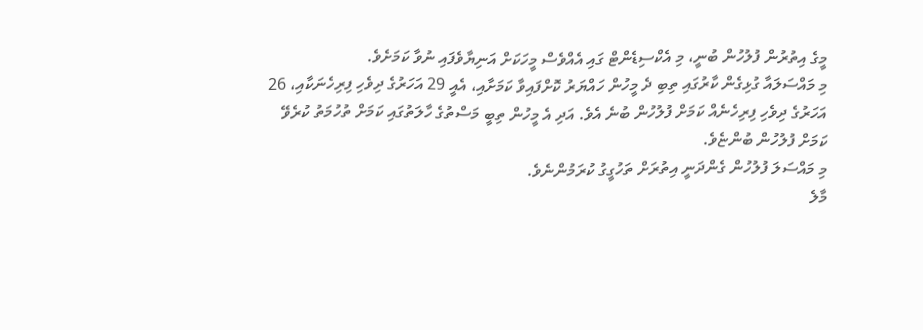މީގެ އިތުރުން ފުލުހުން ބުނީ، މި އެކްސިޑެންޓް ގައި އެއްވެސް މީހަކަށް އަނިޔާވެފައި ނުވާ ކަމަށެވެ.
މި މައްސަލައާ ގުޅިގެން ކާރުގައި ތިބި ދެ މީހުން ހައްޔަރު ކޮށްފައިވާ ކަމަށާއި، އެއީ 29 އަހަރުގެ ދިވެހި ފިރިހެނަކާއި، 26 އަހަރުގެ ދިވެހި ފިރިހެނެއް ކަމަށް ފުލުހުން ބުނެ އެވެ. އަދި އެ މީހުން ތިބީ މަސްތުގެ ހާލަތުގައި ކަމަށް ތުހުމަތު ކުރެވޭ ކަމަށް ފުލުހުން ބުންޏެވެ.
މި މައްސަލަ ފުލުހުން ގެންދަނީ އިތުރަށް ތަހުގީގު ކުރަމުންނެވެ.
މާލެ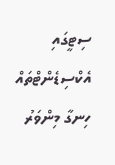ސިޓީގައި އެކްސިޑެންޓްތައް ހިނގާ މިންވަރު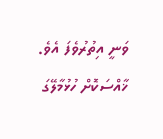ވަނީ އިތުރުވެފަ އެވެ. ޚާއްސަކޮށް ހުޅުމާލޭގަ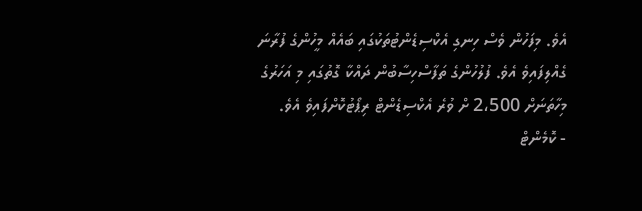އެވެ. މިފަހުން ވެސް ހިނގި އެކްސިޑެންޓުތަކުގައި ބައެއް މީހުންގެ ފުރާނަ ގެއްލިފައިވެ އެވެ. ފުލުހުންގެ ތަފާސްހިސާބުން ދައްކާ ގޮތުގައި މި އަހަރުގެ މިހާތަނަށް 2،500 ށް ވުރެ އެކްސިޑެންޓް ރިޕޯޓުކޮށްފައިވެ އެވެ.
- ކޮމެންޓް